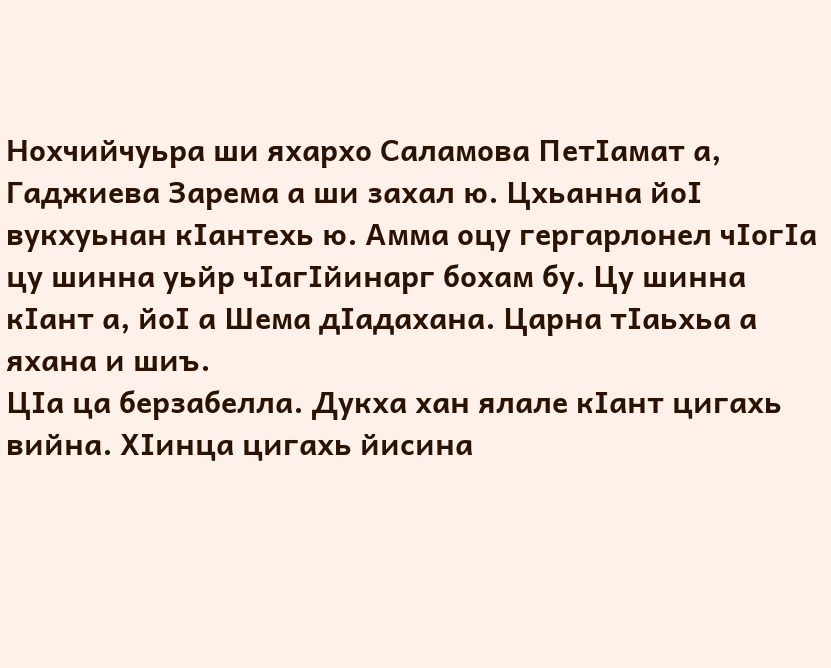Нохчийчуьра ши яхархо Саламова ПетIамат а, Гаджиева Зарема а ши захал ю. Цхьанна йоI вукхуьнан кIантехь ю. Амма оцу гергарлонел чIогIа цу шинна уьйр чIагIйинарг бохам бу. Цу шинна кIант а, йоI а Шема дIадахана. Царна тIаьхьа а яхана и шиъ.
ЦIа ца берзабелла. Дукха хан ялале кIант цигахь вийна. ХIинца цигахь йисина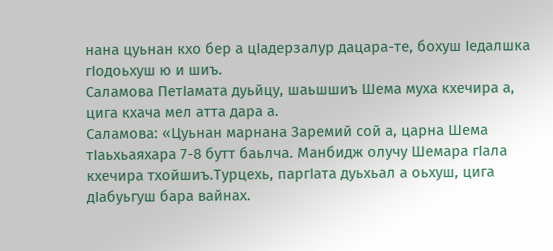нана цуьнан кхо бер а цIадерзалур дацара-те, бохуш Iедалшка гIодоьхуш ю и шиъ.
Саламова ПетIамата дуьйцу, шаьшшиъ Шема муха кхечира а, цига кхача мел атта дара а.
Саламова: «Цуьнан марнана Заремий сой а, царна Шема тIаьхьаяхара 7-8 бутт баьлча. Манбидж олучу Шемара гIала кхечира тхойшиъ.Турцехь, паргIата дуьхьал а оьхуш, цига дIабуьгуш бара вайнах.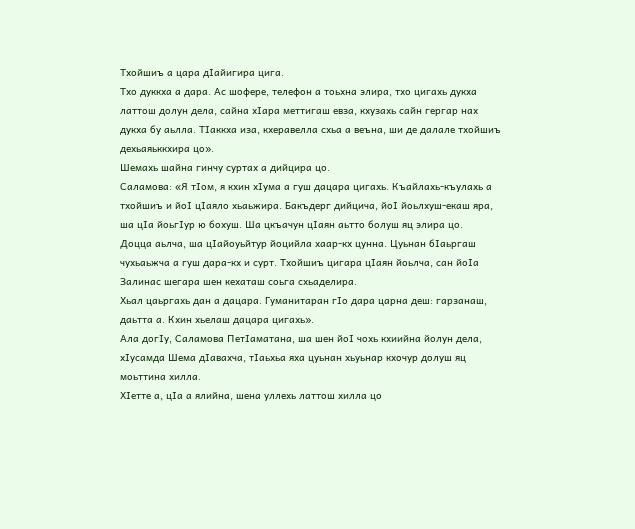Тхойшиъ а цара дIайигира цига.
Тхо дуккха а дара. Ас шофере, телефон а тоьхна элира, тхо цигахь дукха латтош долун дела, сайна хIара меттигаш евза, кхузахь сайн гергар нах дукха бу аьлла. ТIаккха иза, кхеравелла схьа а веъна, ши де далале тхойшиъ дехьаяьккхира цо».
Шемахь шайна гинчу суртах а дийцира цо.
Саламова: «Я тIом, я кхин хIума а гуш дацара цигахь. Къайлахь-къулахь а тхойшиъ и йоI цIаяло хьаьжира. Бакъдерг дийцича, йоI йоьлхуш-екаш яра, ша цIа йоьгIур ю бохуш. Ша цкъачун цIаян аьтто болуш яц элира цо.
Доцца аьлча, ша цIайоуьйтур йоцийла хаар-кх цунна. Цуьнан бIаьргаш чухьаьжча а гуш дара-кх и сурт. Тхойшиъ цигара цIаян йоьлча, сан йоIа Залинас шегара шен кехаташ соьга схьаделира.
Хьал цаьргахь дан а дацара. Гуманитаран гIо дара царна деш: гарзанаш, даьтта а. Кхин хьелаш дацара цигахь».
Ала догIу, Саламова ПетIаматана, ша шен йоI чохь кхиийна йолун дела, хIусамда Шема дIавахча, тIаьхьа яха цуьнан хьуьнар кхочур долуш яц моьттина хилла.
ХIетте а, цIа а ялийна, шена уллехь латтош хилла цо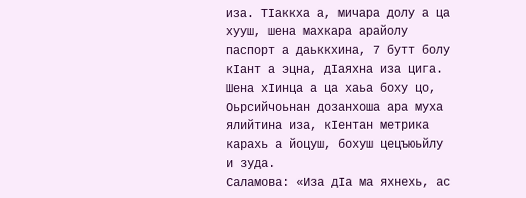иза. ТIаккха а, мичара долу а ца хууш, шена махкара арайолу паспорт а даьккхина, 7 бутт болу кIант а эцна, дIаяхна иза цига.
Шена хIинца а ца хаьа боху цо, Оьрсийчоьнан дозанхоша ара муха ялийтина иза, кIентан метрика карахь а йоцуш, бохуш цецъюьйлу и зуда.
Саламова: «Иза дIа ма яхнехь, ас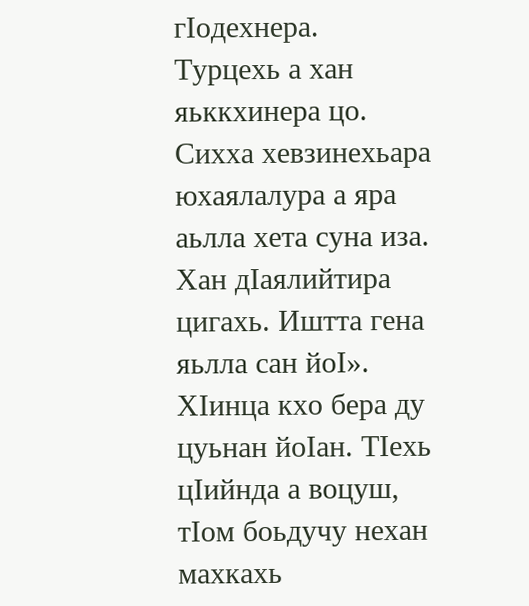гIодехнера. Турцехь а хан яьккхинера цо. Сихха хевзинехьара юхаялалура а яра аьлла хета суна иза. Хан дIаялийтира цигахь. Иштта гена яьлла сан йоI».
ХIинца кхо бера ду цуьнан йоIан. ТIехь цIийнда а воцуш, тIом боьдучу нехан махкахь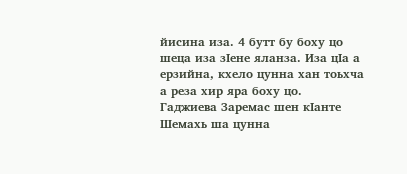йисина иза. 4 бутт бу боху цо шеца иза зIене яланза. Иза цIа а ерзийна, кхело цунна хан тоьхча а реза хир яра боху цо.
Гаджиева Заремас шен кIанте Шемахь ша цунна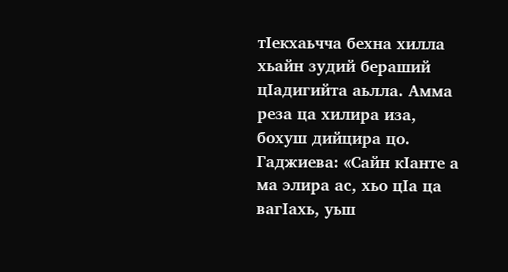тIекхаьчча бехна хилла хьайн зудий бераший цIадигийта аьлла. Амма реза ца хилира иза, бохуш дийцира цо.
Гаджиева: «Сайн кIанте а ма элира ас, хьо цIа ца вагIахь, уьш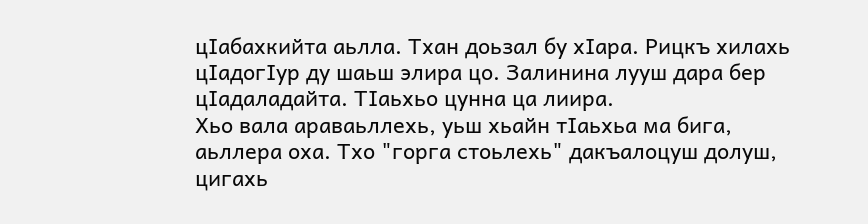цIабахкийта аьлла. Тхан доьзал бу хIара. Рицкъ хилахь цIадогIур ду шаьш элира цо. Залинина лууш дара бер цIадаладайта. ТIаьхьо цунна ца лиира.
Хьо вала араваьллехь, уьш хьайн тIаьхьа ма бига, аьллера оха. Тхо "горга стоьлехь" дакъалоцуш долуш, цигахь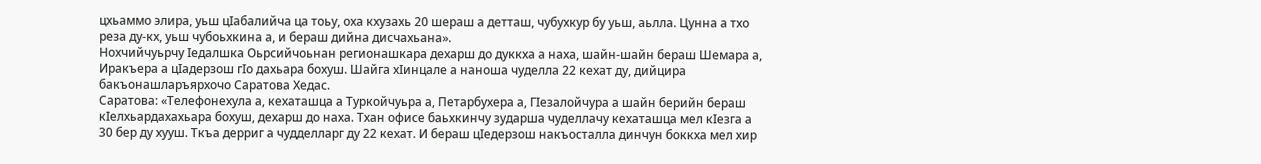цхьаммо элира, уьш цIабалийча ца тоьу, оха кхузахь 20 шераш а детташ, чубухкур бу уьш, аьлла. Цунна а тхо реза ду-кх, уьш чубоьхкина а, и бераш дийна дисчахьана».
Нохчийчуьрчу Iедалшка Оьрсийчоьнан регионашкара дехарш до дуккха а наха, шайн-шайн бераш Шемара а, Иракъера а цIадерзош гIо дахьара бохуш. Шайга хIинцале а наноша чуделла 22 кехат ду, дийцира бакъонашларъярхочо Саратова Хедас.
Саратова: «Телефонехула а, кехаташца а Туркойчуьра а, Петарбухера а, ГIезалойчура а шайн берийн бераш кIелхьардахахьара бохуш, дехарш до наха. Тхан офисе баьхкинчу зударша чуделлачу кехаташца мел кIезга а 30 бер ду хууш. Ткъа дерриг а чудделларг ду 22 кехат. И бераш цIедерзош накъосталла динчун боккха мел хир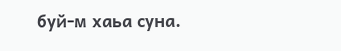буй-м хаьа суна.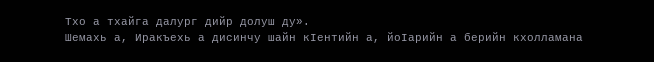Тхо а тхайга далург дийр долуш ду».
Шемахь а, Иракъехь а дисинчу шайн кIентийн а, йоIарийн а берийн кхолламана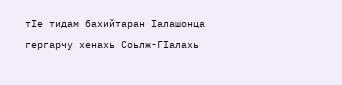тIе тидам бахийтаран Iалашонца гергарчу хенахь Соьлж-ГIалахь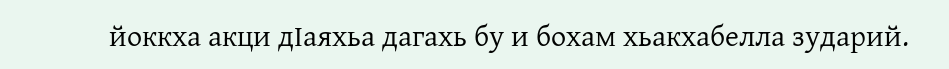йоккха акци дIаяхьа дагахь бу и бохам хьакхабелла зударий.